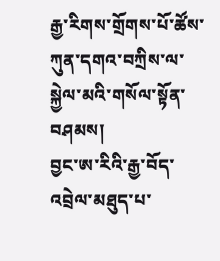རྒྱ་རིགས་གྲོགས་པོ་ཚོས་ཀུན་དགའ་བཀྲིས་ལ་སྐྱེལ་མའི་གསོལ་སྟོན་བཤམས།
བྱང་ཨ་རིའི་རྒྱ་བོད་འབྲེལ་མཐུད་པ་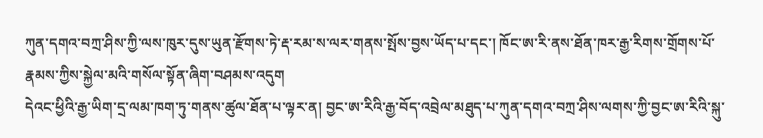ཀུན་དགའ་བཀྲ་ཤིས་ཀྱི་ལས་ཁུར་དུས་ཡུན་རྫོགས་ཏེ་རྡ་རམ་ས་ལར་གནས་སྤོས་བྱས་ཡོད་པ་དང་། ཁོང་ཨ་རི་ནས་ཐོན་ཁར་རྒྱ་རིགས་གྲོགས་པོ་རྣམས་ཀྱིས་སྐྱེལ་མའི་གསོལ་སྟོན་ཞིག་བཤམས་འདུག
དེའང་ཕྱིའི་རྒྱ་ཡིག་དྲ་ལམ་ཁག་ཏུ་གནས་ཚུལ་ཐོན་པ་ལྟར་ན། བྱང་ཨ་རིའི་རྒྱ་བོད་འབྲེལ་མཐུད་པ་ཀུན་དགའ་བཀྲ་ཤིས་ལགས་ཀྱི་བྱང་ཨ་རིའི་སྐུ་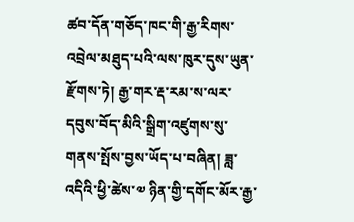ཚབ་དོན་གཅོད་ཁང་གི་རྒྱ་རིགས་འབྲེལ་མཐུད་པའི་ལས་ཁུར་དུས་ཡུན་རྫོགས་ཏེ། རྒྱ་གར་རྡ་རམ་ས་ལར་དབུས་བོད་མིའི་སྒྲིག་འཛུགས་སུ་གནས་སྤོས་བྱས་ཡོད་པ་བཞིན། ཟླ་འདིའི་ཕྱི་ཚེས་༧ ཉིན་གྱི་དགོང་མོར་རྒྱ་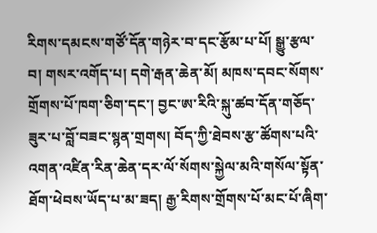རིགས་དམངས་གཙོ་དོན་གཉེར་བ་དང་རྩོམ་པ་པོ། སྒྱུ་རྩལ་བ། གསར་འགོད་པ། དགེ་རྒན་ཆེན་མོ། མཁས་དབང་སོགས་གྲོགས་པོ་ཁག་ཅིག་དང་། བྱང་ཨ་རིའི་སྐུ་ཚབ་དོན་གཅོད་ཟུར་པ་བློ་བཟང་སྙན་གྲགས། བོད་ཀྱི་ཐེབས་རྩ་ཚོགས་པའི་འགན་འཛིན་རིན་ཆེན་དར་ལོ་སོགས་སྐྱེལ་མའི་གསོལ་སྟོན་ཐོག་ཕེབས་ཡོད་པ་མ་ཟད། རྒྱ་རིགས་གྲོགས་པོ་མང་པོ་ཞིག་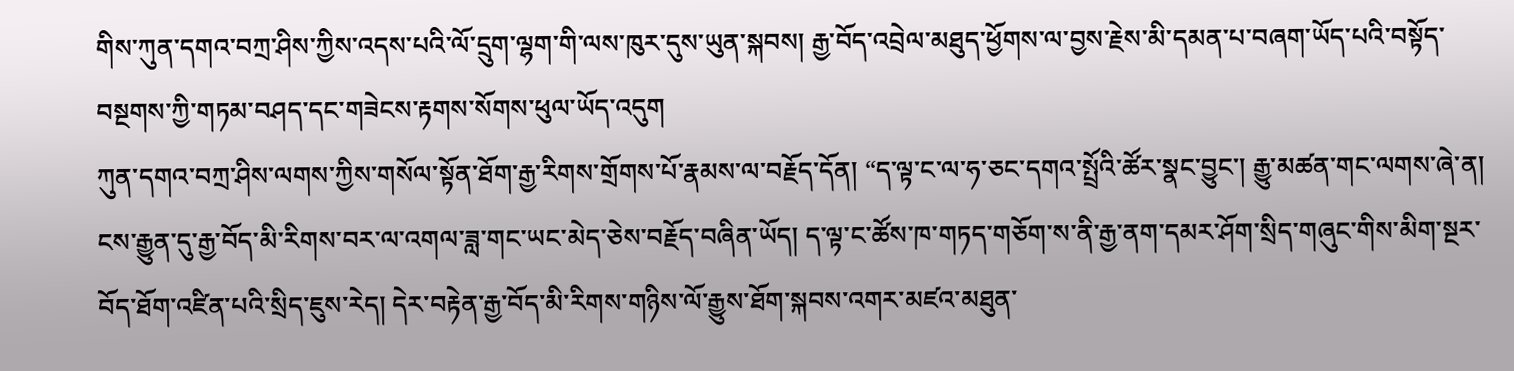གིས་ཀུན་དགའ་བཀྲ་ཤིས་ཀྱིས་འདས་པའི་ལོ་དྲུག་ལྷག་གི་ལས་ཁུར་དུས་ཡུན་སྐབས། རྒྱ་བོད་འབྲེལ་མཐུད་ཕྱོགས་ལ་བྱས་རྗེས་མི་དམན་པ་བཞག་ཡོད་པའི་བསྟོད་བསྔགས་ཀྱི་གཏམ་བཤད་དང་གཟེངས་རྟགས་སོགས་ཕུལ་ཡོད་འདུག
ཀུན་དགའ་བཀྲ་ཤིས་ལགས་ཀྱིས་གསོལ་སྟོན་ཐོག་རྒྱ་རིགས་གྲོགས་པོ་རྣམས་ལ་བརྗོད་དོན། “ད་ལྟ་ང་ལ་ཧ་ཅང་དགའ་སྤྲོའི་ཚོར་སྣང་བྱུང་། རྒྱུ་མཚན་གང་ལགས་ཞེ་ན། ངས་རྒྱུན་དུ་རྒྱ་བོད་མི་རིགས་བར་ལ་འགལ་ཟླ་གང་ཡང་མེད་ཅེས་བརྗོད་བཞིན་ཡོད། ད་ལྟ་ང་ཚོས་ཁ་གཏད་གཅོག་ས་ནི་རྒྱ་ནག་དམར་ཤོག་སྲིད་གཞུང་གིས་མིག་སྔར་བོད་ཐོག་འཛིན་པའི་སྲིད་ཇུས་རེད། དེར་བརྟེན་རྒྱ་བོད་མི་རིགས་གཉིས་ལོ་རྒྱུས་ཐོག་སྐབས་འགར་མཛའ་མཐུན་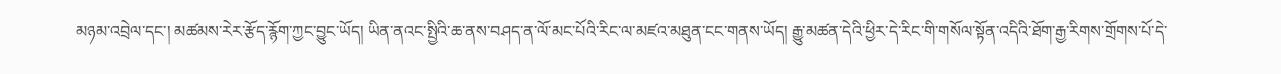མཉམ་འབྲེལ་དང་། མཚམས་རེར་རྩོད་རྙོག་ཀྱང་བྱུང་ཡོད། ཡིན་ནའང་སྤྱིའི་ཆ་ནས་བཤད་ན་ལོ་མང་པོའི་རིང་ལ་མཛའ་མཐུན་ངང་གནས་ཡོད། རྒྱུ་མཚན་དེའི་ཕྱིར་དེ་རིང་གི་གསོལ་སྟོན་འདིའི་ཐོག་རྒྱ་རིགས་གྲོགས་པོ་དེ་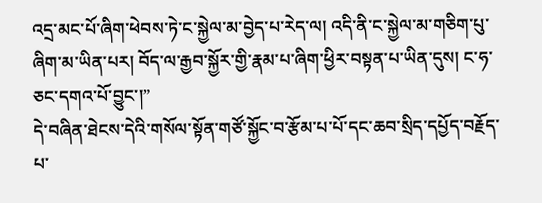འདྲ་མང་པོ་ཞིག་ཕེབས་ཏེ་ང་སྐྱེལ་མ་བྱེད་པ་རེད་ལ། འདི་ནི་ང་སྐྱེལ་མ་གཅིག་པུ་ཞིག་མ་ཡིན་པར། བོད་ལ་རྒྱབ་སྐྱོར་གྱི་རྣམ་པ་ཞིག་ཕྱིར་བསྟན་པ་ཡིན་དུས། ང་ཧ་ཅང་དགའ་པོ་བྱུང་།”
དེ་བཞིན་ཐེངས་དེའི་གསོལ་སྟོན་གཙོ་སྐྱོང་བ་རྩོམ་པ་པོ་དང་ཆབ་སྲིད་དཔྱོད་བརྗོད་པ་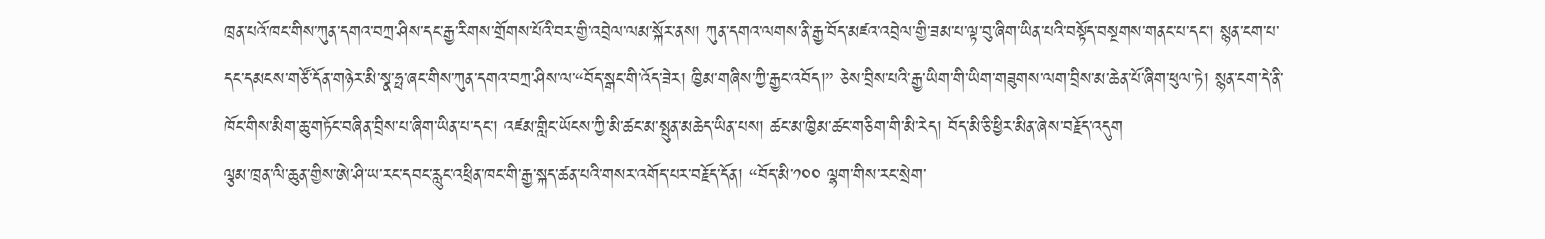ཁྲན་པའོ་ཁང་གིས་ཀུན་དགའ་བཀྲ་ཤིས་དང་རྒྱ་རིགས་གྲོགས་པོའི་བར་གྱི་འབྲེལ་ལམ་སྐོར་ནས། ཀུན་དགའ་ལགས་ནི་རྒྱ་བོད་མཛའ་འབྲེལ་གྱི་ཟམ་པ་ལྟ་བུ་ཞིག་ཡིན་པའི་བསྟོད་བསྔགས་གནང་པ་དང་། སྙན་ངག་པ་དང་དམངས་གཙོ་དོན་གཉེར་མི་སྣ་ཧྥ་ཞང་གིས་ཀུན་དགའ་བཀྲ་ཤིས་ལ་“བོད་སྒང་གི་འོད་ཟེར། ཁྱིམ་གཞིས་ཀྱི་རྒྱང་འབོད།” ཅེས་བྲིས་པའི་རྒྱ་ཡིག་གི་ཡིག་གཟུགས་ལག་བྲིས་མ་ཆེན་པོ་ཞིག་ཕུལ་ཏེ། སྙན་ངག་དེ་ནི་ཁོང་གིས་མིག་ཆུ་གཏོང་བཞིན་བྲིས་པ་ཞིག་ཡིན་པ་དང་། འཛམ་གླིང་ཡོངས་ཀྱི་མི་ཚང་མ་སྤུན་མཆེད་ཡིན་པས། ཚང་མ་ཁྱིམ་ཚང་གཅིག་གི་མི་རེད། བོད་མི་ཅི་ཕྱིར་མིན་ཞེས་བརྗོད་འདུག
ལྕམ་ཁྲན་ལི་ཆུན་གྱིས་ཨེ་ཤི་ཡ་རང་དབང་རླུང་འཕྲིན་ཁང་གི་རྒྱ་སྐད་ཚན་པའི་གསར་འགོད་པར་བརྗོད་དོན། “བོད་མི་༡༠༠ ལྷག་གིས་རང་སྲེག་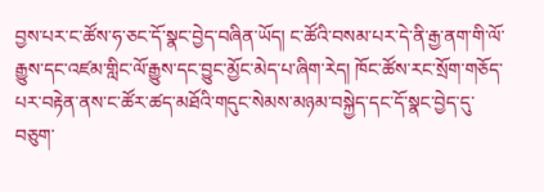བྱས་པར་ང་ཚོས་ཧ་ཅང་དོ་སྣང་བྱེད་བཞིན་ཡོད། ང་ཚོའི་བསམ་པར་དེ་ནི་རྒྱ་ནག་གི་ལོ་རྒྱུས་དང་འཛམ་གླིང་ལོ་རྒྱུས་དང་བྱུང་མྱོང་མེད་པ་ཞིག་རེད། ཁོང་ཚོས་རང་སྲོག་གཅོད་པར་བརྟེན་ནས་ང་ཚོར་ཚད་མཐོའི་གདུང་སེམས་མཉམ་བསྐྱེད་དང་དོ་སྣང་བྱེད་དུ་བཅུག་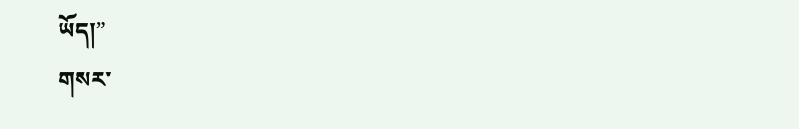ཡོད།”
གསར་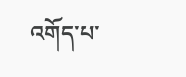འགོད་པ་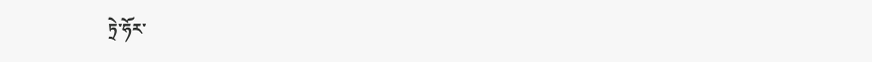ཏྲེ་ཧོར་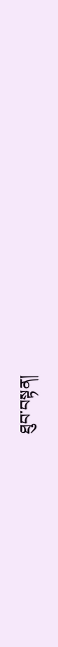ཐུབ་བསྟན།